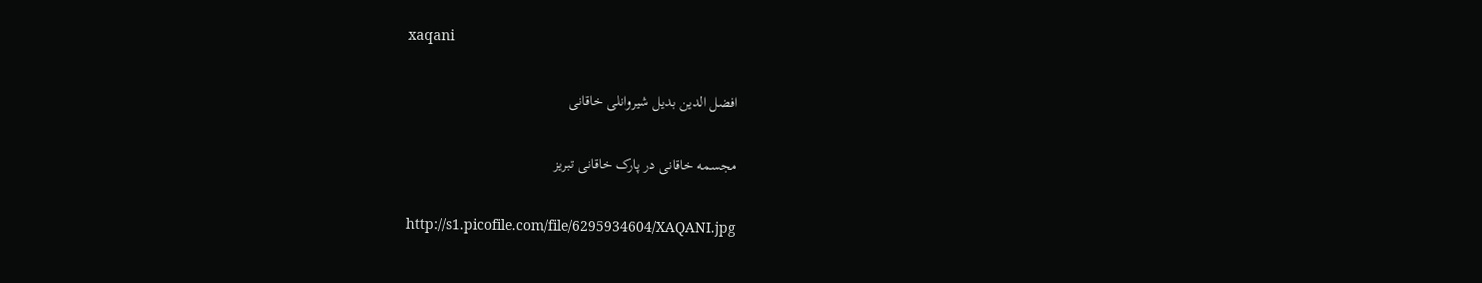xaqani

افضل الدین بدیل شیروانلی خاقانی

مجسمه خاقانی در پارک خاقانی تبریز

http://s1.picofile.com/file/6295934604/XAQANI.jpg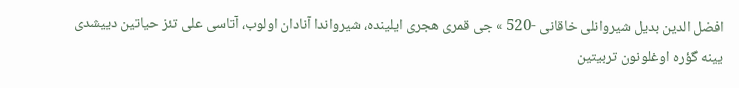افضل الدین بدیل شیروانلی خاقانی -520 » جی قمری هجری ایلینده، شیرواندا آنادان اولوب، آتاسی علی تئز حیاتین دییشدی یینه گؤره اوغلونون تربیتین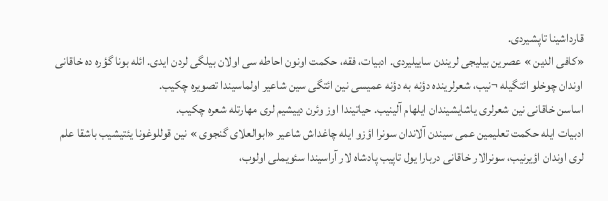قارداشینا تاپشیردی.
«کافی الدین » عصرین بیلیجی لریندن ساییلیردی. ادبیات، فقه، حکمت اونون احاطه سی اولان بیلگی لردن ایدی. ائله بونا گؤره ده خاقانی اوندان چوخلو ائتگیله ¬نیب، شعرلرینده دؤنه به دؤنه عمیسی نین ائتگی سین شاعیر اولماسیندا تصویره چکیب.
اساسن خاقانی نین شعرلری یاشایشیندان ایلهام آلینیب. حیاتیندا اوز وئرن دییشیم لری مهارتله شعره چکیب.
ادبیات ایله حکمت تعلیمین عمی سیندن آلاندان سونرا اؤزو ایله چاغداش شاعیر «ابوالعلای گنجوی » نین قوللوغونا یئتیشیب باشقا علم لری اوندان اؤیرنیب، سونرالار خاقانی دربارا یول تاپیب پادشاه لار آراسیندا سئویملی اولوب،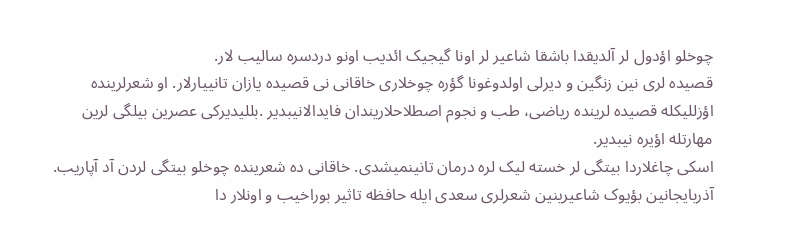چوخلو اؤدول لر آلدیقدا باشقا شاعیر لر اونا گیجیک ائدیب اونو دردسره سالیب لار.
قصیده لری نین زنگین و دیرلی اولدوغونا گؤره چوخلاری خاقانی نی قصیده یازان تانییارلار. او شعرلرینده
اؤزللیکله قصیده لرینده ریاضی، طب و نجوم اصطلاحلاریندان فایدالانیبدیر .بللیدیرکی عصرین بیلگی لرین مهارتله اؤیره نیبدیر.
اسکی چاغلاردا بیتگی لر خسته لیک لره درمان تانینمیشدی. خاقانی ده شعرینده چوخلو بیتگی لردن آد آپاریب.
آذربایجانین بؤیوک شاعیرینین شعرلری سعدی ایله حافظه تاثیر بوراخیب و اونلار دا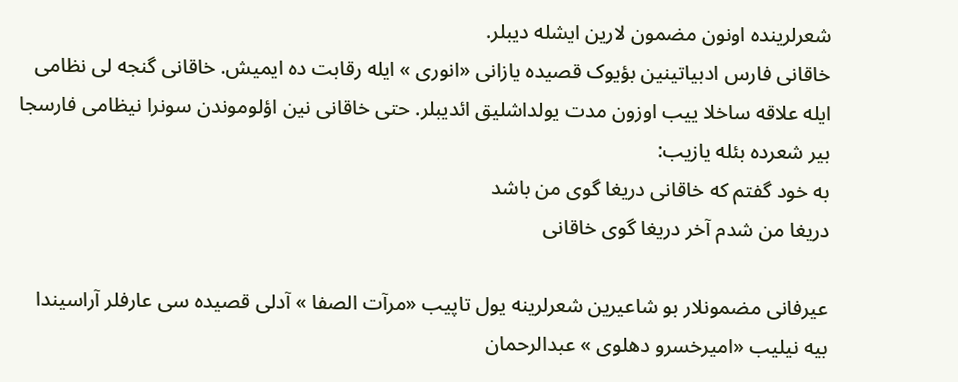شعرلرینده اونون مضمون لارین ایشله دیبلر.
خاقانی فارس ادبیاتینین بؤیوک قصیده یازانی «انوری » ایله رقابت ده ایمیش. خاقانی گنجه لی نظامی ایله علاقه ساخلا ییب اوزون مدت یولداشلیق ائدیبلر. حتی خاقانی نین اؤلوموندن سونرا نیظامی فارسجا بیر شعرده بئله یازیب:
به خود گفتم که خاقانی دریغا گوی من باشد
دریغا من شدم آخر دریغا گوی خاقانی

عیرفانی مضمونلار بو شاعیرین شعرلرینه یول تاپیب «مرآت الصفا » آدلی قصیده سی عارفلر آراسیندا بیه نیلیب «امیرخسرو دهلوی » عبدالرحمان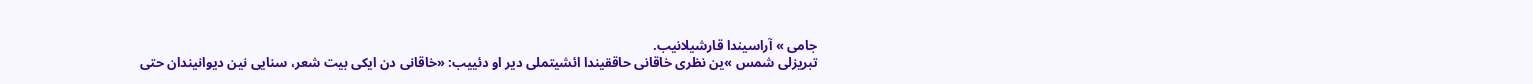جامی » آراسیندا قارشیلانیب.
تبریزلی شمس »ین نظری خاقانی حاققیندا ائشیتملی دیر او دئییب: «خاقانی دن ایکی بیت شعر، سنایی نین دیوانیندان حتی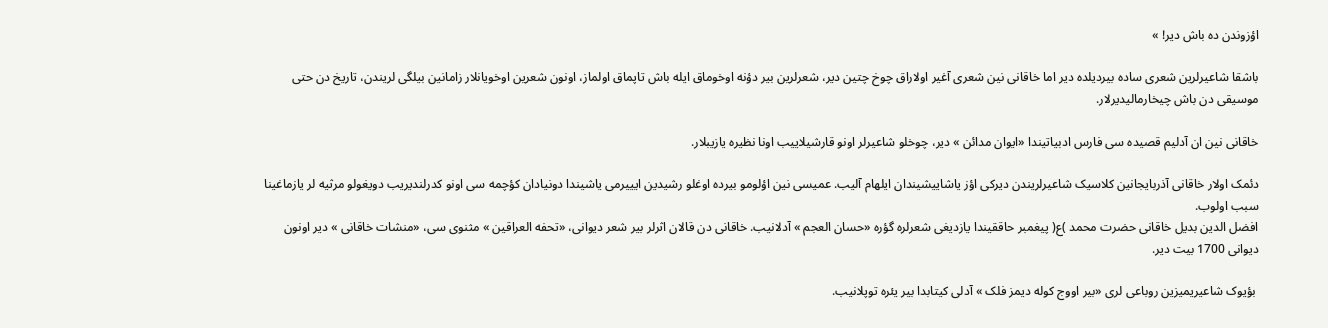اؤزوندن ده باش دیر! »

باشقا شاعیرلرین شعری ساده بیردیلده دیر اما خاقانی نین شعری آغیر اولاراق چوخ چتین دیر، شعرلرین بیر دؤنه اوخوماق ایله باش تاپماق اولماز، اونون شعرین اوخویانلار زامانین بیلگی لریندن، تاریخ دن حتی موسیقی دن باش چیخارمالیدیرلار.

خاقانی نین ان آدلیم قصیده سی فارس ادبیاتیندا «ایوان مدائن » دیر، چوخلو شاعیرلر اونو قارشیلاییب اونا نظیره یازیبلار.

دئمک اولار خاقانی آذربایجانین کلاسیک شاعیرلریندن دیرکی اؤز یاشاییشیندان ایلهام آلیب. عمیسی نین اؤلومو بیرده اوغلو رشیدین ایییرمی یاشیندا دونیادان کؤچمه سی اونو کدرلندیریب دویغولو مرثیه لر یازماغینا سبب اولوب.
افضل الدین بدیل خاقانی حضرت محمد )ع( پیغمبر حاققیندا یازدیغی شعرلره گؤره «حسان العجم » آدلانیب. خاقانی دن قالان اثرلر بیر شعر دیوانی، «تحفه العراقین » مثنوی سی، «منشات خاقانی » دیر اونون دیوانی 1700 بیت دیر.

 بؤیوک شاعیریمیزین روباعی لری «بیر اووج کوله دیمز فلک » آدلی کیتابدا بیر یئره توپلانیب.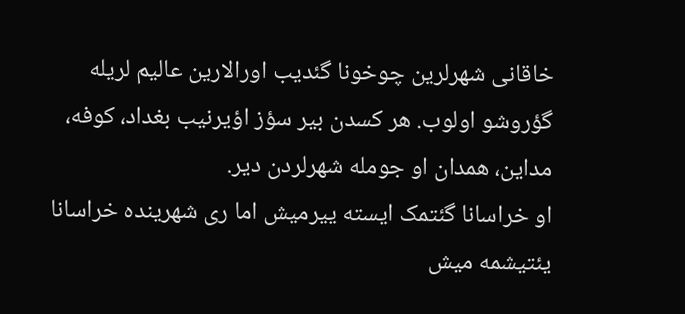خاقانی شهرلرین چوخونا گئدیب اورالارین عالیم لریله گؤروشو اولوب. هر کسدن بیر سؤز اؤیرنیب بغداد، کوفه، مداین، همدان او جومله شهرلردن دیر.
او خراسانا گئتمک ایسته ییرمیش اما ری شهرینده خراسانا یئتیشمه میش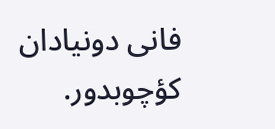فانی دونیادان کؤچوبدور.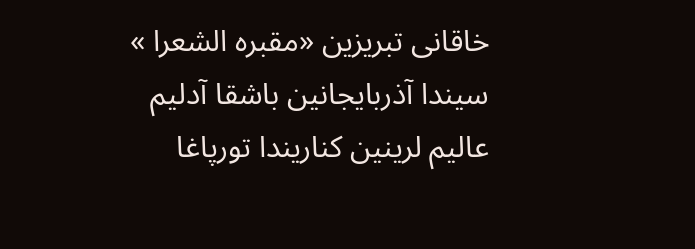خاقانی تبریزین «مقبره الشعرا » سیندا آذربایجانین باشقا آدلیم عالیم لرینین کناریندا تورپاغا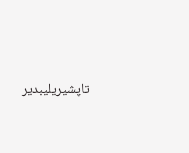تاپشیریلیبدیر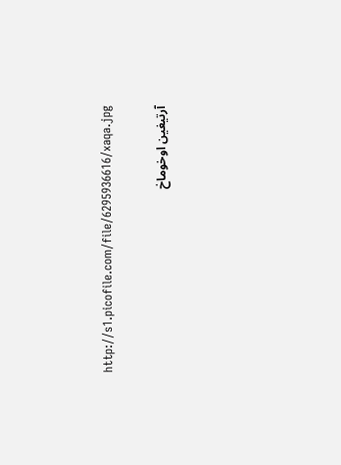http://s1.picofile.com/file/6295936616/xaqa.jpg

آرتیغین اوخوماخ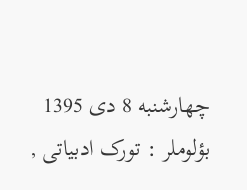چهارشنبه 8 دی 1395
بؤلوملر : تورک ادبیاتی ,